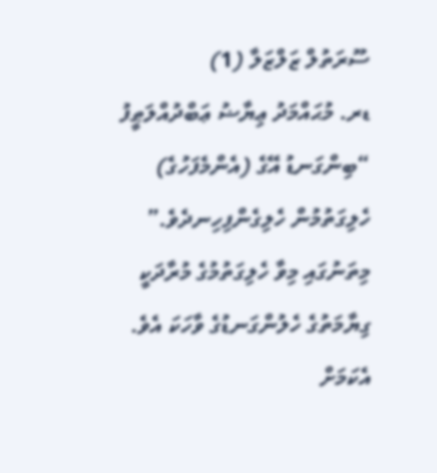ސޫރަތުލް ޒަލްޒަލާ (1)
ޑރ. މުޙައްމަދު ޢިޔާޟު ޢަބްދުއްލަޠީފު
“ބިންގަނޑު އޭގެ (އެންމެފަހުގެ) ހެލިގަތުމުން ހެލިގެންފިހިނދެވެ.”
މިތަނުގައި މިވާ ހެލިގަތުމުގެ މުރާދަކީ ގިޔާމަތުގެ ހެލުންގަނޑުގެ ވާހަކަ އެވެ. އެކަމަށް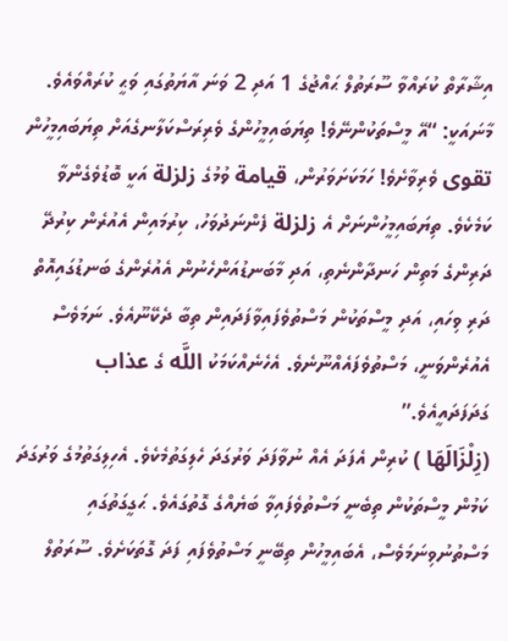އިޝާރާތް ކުރައްވާ ސޫރަތުލް ޙައްޖުގެ 1 އަދި 2 ވަނަ އާޔަތުގައި ވަޙީ ކުރައްވައެވެ.
މާނައަކީ: “އޭ މީސްތަކުންނޭވެ! ތިޔަބައިމީހުންގެ ވެރިރަސްކަލާނގެއަށް ތިޔަބައިމީހުން تقوى ވެރިވާށެވެ! ހަމަކަށަވަރުން، قيامة ވުމުގެ زلزلة އަކީ ބޮޑުވެގެންވާ ކަމެކެވެ. ތިޔަބައިމީހުންނަށް އެ زلزلة ފެންނަދުވަހު، ކިރުމައިން އެއުރެން ކިރުދޭ ދަރިންގެ މަތިން ހަނދާންނެތި، އަދި މާބަނޑުއަންހެނުން އެއުރެންގެ ބަނޑުގައިއޮތް ދަރި ވިހައި، އަދި މީސްތަކުން މަސްތުވެފައިވާފަދައިން ތިބާ ދެކޭނޫއެވެ. ނަމަވެސް އެއުރެންވަނީ، މަސްތުވެފައެއްނޫނެވެ. އެހެނެއްކަމަކު اللَّه ގެ عذاب ގަދަފަދައީއެވެ.”
(زِلْزَالَهَا ) ކުރިން އެފަދަ އެއް ނުވާފަދަ ވަރުގަދަ ހެލިގަތުމެކެވެ. އެހިލިގަތުމުގެ ވަރުގަދަ ކަމުން މީސްތަކުން ތިބެނީ މަސްތުވެފައިވާ ބަޔެއްގެ ގޮތުގައެވެ. ޙަގީގަތުގައި މަސްތުނުވިނަމަވެސް، އެބައިމީހުން ތިބޭނީ މަސްތުވެފައި ފަދަ ގޮތަކަށެވެ. ސޫރަތުލް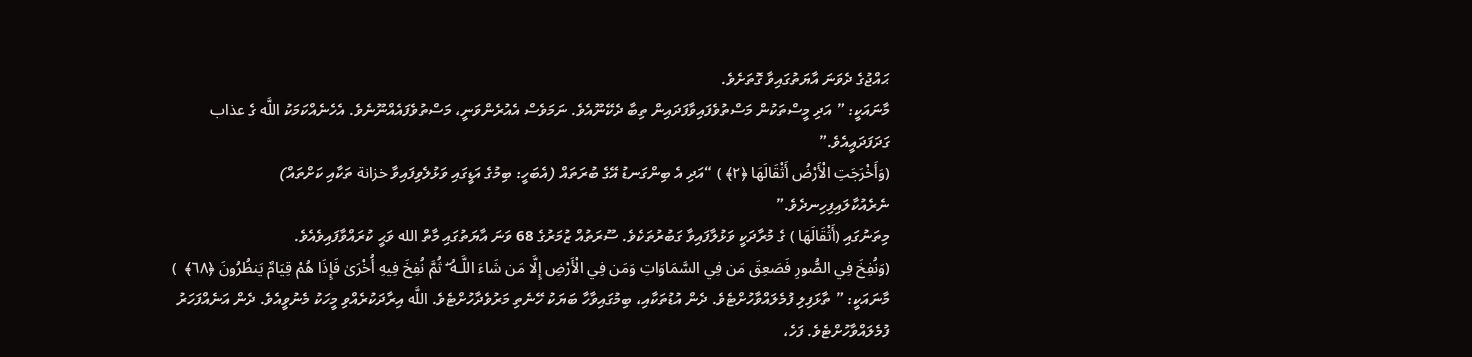ޙައްޖުގެ ދެވަނަ އާޔަތުގައިވާ ގޮތަށެވެ.
މާނައަކީ: ” އަދި މީސްތަކުން މަސްތުވެފައިވާފަދައިން ތިބާ ދެކޭނޫއެވެ. ނަމަވެސް އެއުރެންވަނީ، މަސްތުވެފައެއްނޫނެވެ. އެހެނެއްކަމަކު اللَّه ގެ عذاب ގަދަފަދައީއެވެ.”
(وَأَخْرَجَتِ الْأَرْضُ أَثْقَالَهَا ﴿٢﴾ ) “އަދި އެ ބިންގަނޑު އޭގެ ބުރަތައް (އެބަހީ: ބިމުގެ އަޑީގައި ވަޅުލެވިފައިވާ خزانة ތަކާއި ކަށްތައް) ނެރެއުކާލައިފިހިނދެވެ.”
މިތަނުގައި (أَثْقَالَهَا ) ގެ މުރާދަކީ ވަޅުލާފައިވާ ގަބުރުތަކެވެ. ސޫރަތުއް ޒުމަރުގެ 68 ވަނަ އާޔަތުގައި މާތް الله ވަޙީ ކުރައްވާފައިވެއެވެ.
(وَنُفِخَ فِي الصُّورِ فَصَعِقَ مَن فِي السَّمَاوَاتِ وَمَن فِي الْأَرْضِ إِلَّا مَن شَاءَ اللَّـهُ ۖ ثُمَّ نُفِخَ فِيهِ أُخْرَىٰ فَإِذَا هُمْ قِيَامٌ يَنظُرُونَ ﴿٦٨﴾  ) މާނައަކީ: ” ތާޅަފިލި ފުމެލައްވާހުށްޓެވެ. ދެން އުޑުތަކާއި، ބިމުގައިވާހާ ބަޔަކު ހޭނެތި މަރުވެދާހުށްޓެވެ. اللَّه އިރާދަކުރެއްވި މީހަކު މެނުވީއެވެ. ދެން އަނެއްފަހަރު ފުމެލައްވާހުށްޓެވެ. ފަހެ،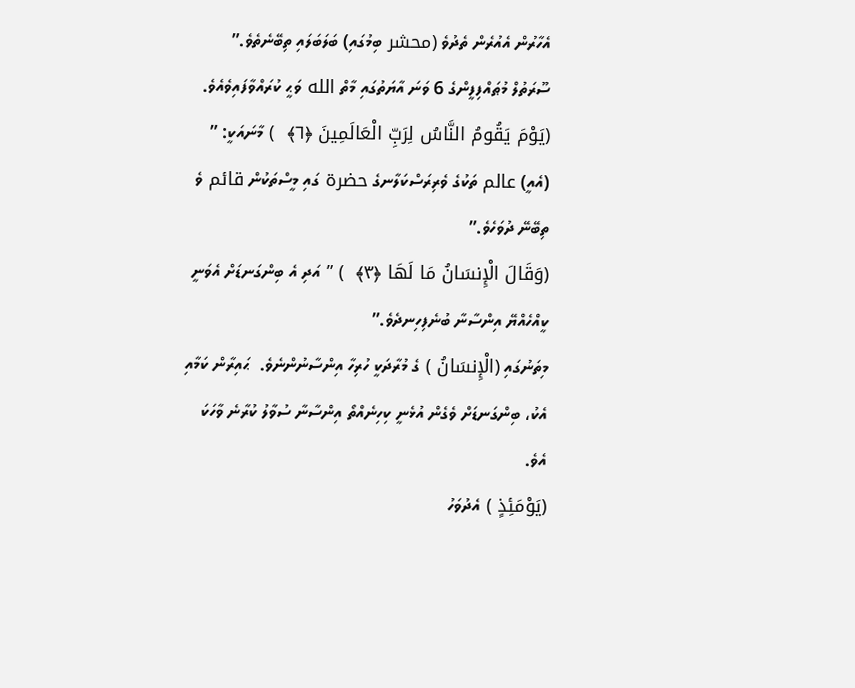އެހާރުން އެއުރެން ތެދުވެ (محشر ބިމުގައި) ބަލަބަލައި ތިބޭނެތެވެ.”
ސޫރަތުލް މުޠައްފިފީންގެ 6 ވަނަ އާޔަތުގައި މާތް الله ވަޙީ ކުރައްވާފައިވެއެވެ. (يَوْمَ يَقُومُ النَّاسُ لِرَبِّ الْعَالَمِينَ ﴿٦﴾  ) މާނައަކީ: ” (އެއީ) عالم ތަކުގެ ވެރިރަސްކަލާނގެ حضرة ގައި މީސްތަކުން قائم ވެ ތިބޭނޭ ދުވަހެވެ.”
(وَقَالَ الْإِنسَانُ مَا لَهَا ﴿٣﴾  ) ” އަދި އެ ބިންގަނޑަށް އެވަނީ ކީއްހެއްޔޭ އިންސާނާ ބުނެފިހިނދެވެ.”
މިތަނުގައި (الْإِنسَانُ ) ގެ މުރާދަކީ ހުރިހާ އިންސާނުންނެވެ.  ޙައިރާން ކަމާއި އެކު، ބިންގަނޑަށް ވެގެން އުޅެނީ ކިހިނެއްތޯ އިންސާނާ ސުވާލު ކުރާނެ ވާހަކަ އެވެ.
(يَوْمَئِذٍ ) އެދުވަހު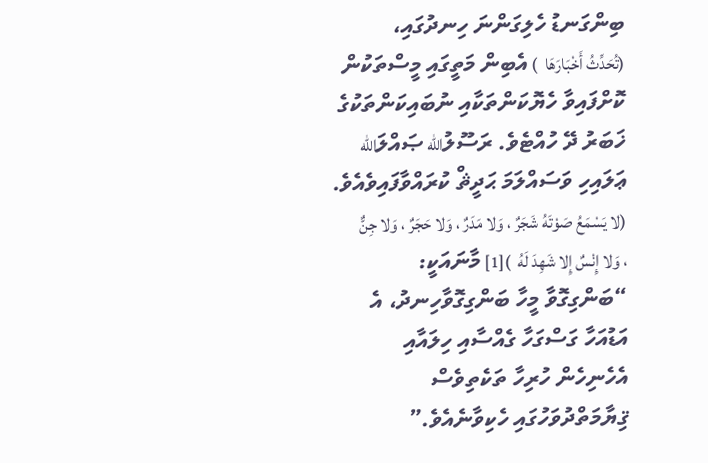ބިންގަނޑު ހެލިގަންނަ ހިނދުގައި،
(تُحَدِّثُ أَخْبَارَهَا  ) އެބިން މަތީގައި މީސްތަކުން ކޮށްފައިވާ ހެޔޮކަންތަކާއި ނުބައިކަންތަކުގެ ޚަބަރު ދޭ ހުއްޓެވެ. ރަސޫލުالله ޞައްލަالله ޢަލައިހި ވަސައްލަމަ ޙަދީޘް ކުރައްވާފައިވެއެވެ. (لا يَسْمَعُ صَوْتَهُ شَجَرٌ ، وَلا مَدَرٌ ، وَلا حَجَرٌ ، وَلا جِنٌّ ، وَلا إِنْسٌ إِلا شَهِدَ لَهُ  )[1] މާނައަކީ: “ބަންގިގޮވާ މީހާ ބަންގިގޮވާހިނދު، އެ އަޑުއަހާ ގަސްގަހާ ގެއްސާއި ހިލައާއި އެހެނިހެން ހުރިހާ ތަކެތިވެސް ޤިޔާމަތްދުވަހުގައި ހެކިވާނެއެވެ.”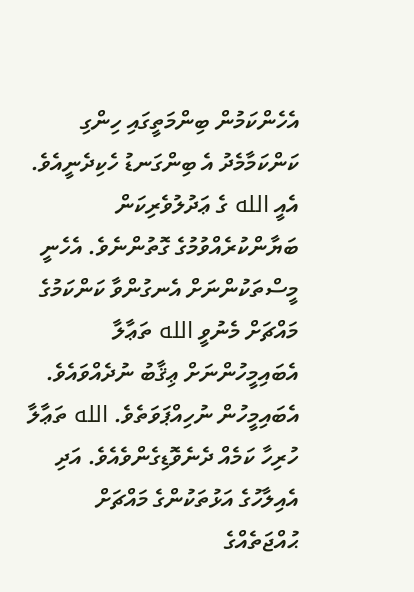އެހެންކަމުން ބިންމަތީގައި ހިންގި ކަންކަމާމެދު އެ ބިންގަނޑު ހެކިދެނީއެވެ.
އެއީ الله ގެ ޢަދުލުވެރިކަން ބަޔާންކުރެއްވުމުގެ ގޮތުންނެވެ. އެހެނީ މީސްތަކުންނަށް އެނގުންވާ ކަންކަމުގެ މައްޗަށް މެނުވީ الله ތަޢާލާ އެބައިމީހުންނަށް ޢިޤާބު ނުދެއްވައެވެ. އެބައިމީހުން ނުހިއްޕަވަތެވެ. الله ތަޢާލާ ހުރިހާ ކަމެއް ދެނެވޮޑިގެންވެއެވެ. އަދި އެއިލާހުގެ އަޅުތަކުންގެ މައްޗަށް ޙުއްޖަތެއްގެ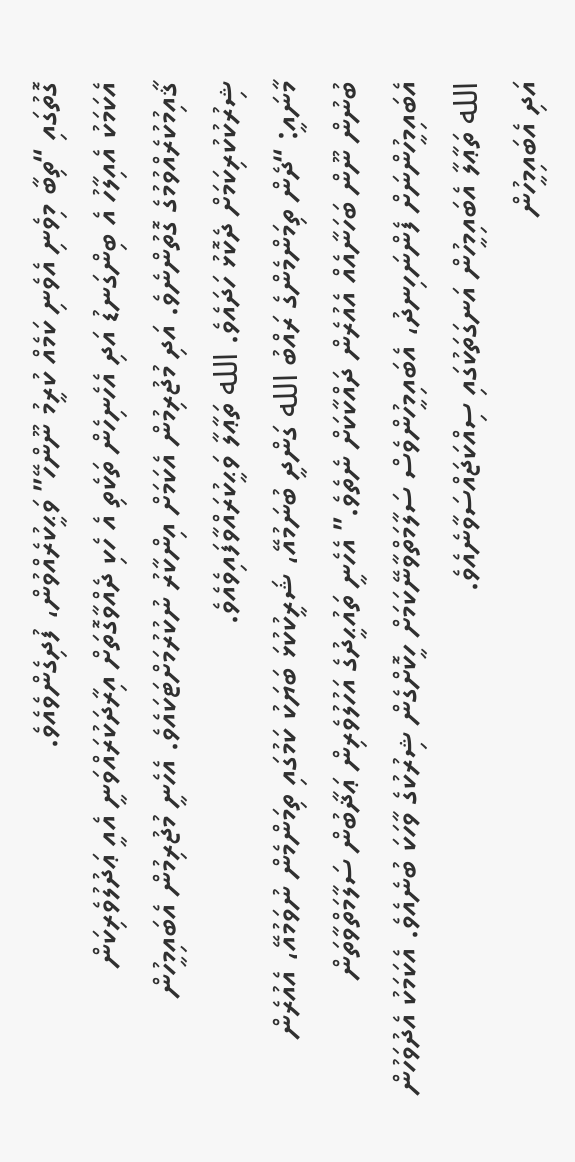ގޮތުގައި “ތިބާ މިވެނި އެވެނި ކަމެއް ކުރީމު ނޫންހޭ” ވަޙީކުރެއްވުން، ފުދިގެންވެއެވެ.
އެކަމަކު އެއިލާހު އެ ބިންގަނޑު އަދި އެހެނިހެން ތަކެތި އެ ހެކި ދެއްވާގޮތަށް އިރާދަކުރައްވަނީ އެއީ ޢަދުލުވެރިކަން ޤާއިމުކުރެއްވުމުގެ ގޮތުންނެވެ. އަދި މުޖުރިމުން އެކަމަށް އިންކާރު ނުކުރުމަށްޓަކައެވެ. އެހެނީ މުޖުރިމުން އެބައިމީހުން ޝިރުކުކުރިކަމަށް ދެކޮޅު ހަދައެވެ. الله ތަޢާލާ ވަޙީކުރައްވާފައިވެއެވެ.
މާނައީ: “ދެން ތިމަންމެންގެ ރައްބު الله ގަންދީ ބުނަމުއޭ، ޝަރީކުކުޅަ ބަޔަކު ކަމުގައި ތިމަންމެން ނުވަމުއޭ، އެއުރެން ބުނުން ނޫން ބަހަނާއެއް އެއުރެން ދައްކާކަށް ނެތެވެ.” އެހެނީ ތައުޙީދުގެ އަހުލުވެރިން ޢަޛާބުން ސަލާމަތްވާތަން އެބައިމީހުންނަށް ފެންނަހިނދު، އެބައިމީހުންވެސް ސަލާމަތްވާނޭކަމަށް ހީކޮށްގެން ޝިރުކުގެ ވާހަކަ ބުނެއެވެ. އެކަމަކު އެދުވަހުން الله ތަޢާލާ އެބައިމީހުން އަނގަތަކުގައި ސިއްކަޖައްސަވާނެއެވެ.
އަދި އެބައިމީހުން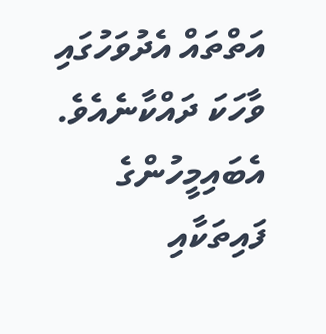އަތްތައް އެދުވަހުގައި ވާހަކަ ދައްކާނެއެވެ. އެބައިމީހުންގެ ފައިތަކާއި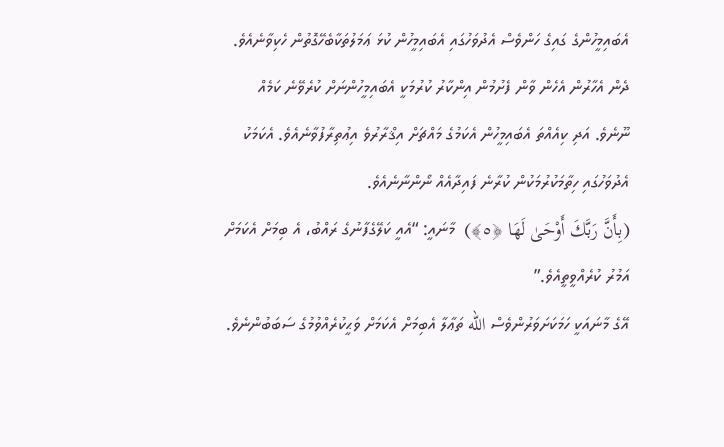އެބައިމީހުންގެ ގައިގެ ހަންވެސް އެދުވަހުގައި އެބައިމީހުން ކުޅަ ޢަމަލުތަކާބެހޭގޮތުން ހެކިވާނެއެވެ. ދެން އެހާރުން އެހެން ވާން ފެށުމުން އިންކާރު ކުރުމަކީ އެބައިމީހުންނަށް ކުރެވޭނެ ކަމެއް ނޫނެވެ. އަދި ކިއެއްތަ އެބައިމީހުން އެކަމުގެ މައްޗަށް އިޤްރާރުވެ އިޢުތިރާފުވާނެއެވެ. އެކަމަކު އެދުވަހުގައި ހިތާމަކުރުމަކުން ކުރާނެ ފައިދާއެއް ނޯންނާނެއެވެ.
(بِأَنَّ رَبَّكَ أَوْحَىٰ لَهَا ﴿٥﴾)  މާނައީ: “އެއީ ކަލޭގެފާނުގެ ރައްބު، އެ ބިމަށް އެކަމަށް އަމުރު ކުރެއްވީތީއެވެ.”
އޭގެ މާނައަކީ ހަމަކަށަވަރުންވެސް الله ތަޢާލާ އެބިމަށް އެކަމަށް ވަޙީކުރެއްވުމުގެ ސަބަބުންނެވެ.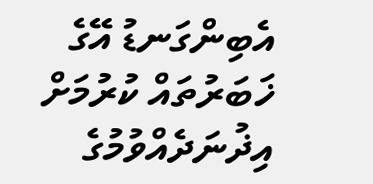އެބިންގަނޑު އޭގެ ޚަބަރުތައް ކުރުމަށް އިޛުނަދެއްވުމުގެ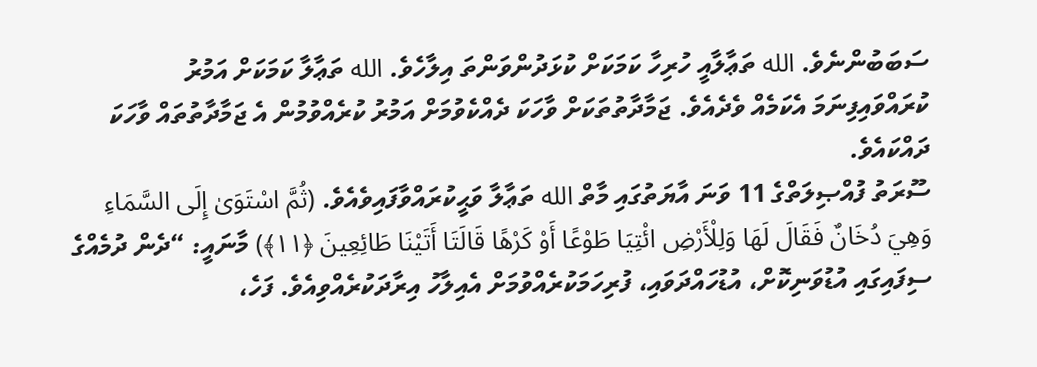ސަބަބުންނެވެ. الله ތަޢާލާއީ ހުރިހާ ކަމަކަށް ކުޅަދުންވަންތަ އިލާހެވެ. الله ތަޢާލާ ކަމަކަށް އަމުރު ކުރައްވައިފިނަމަ އެކަމެއް ވެދެއެވެ. ޖަމާދާތުތަކަށް ވާހަކަ ދެއްކެވުމަށް އަމުރު ކުރެއްވުމުން އެ ޖަމާދާތުތައް ވާހަކަ ދައްކައެވެ.
ސޫރަތު ފުއްޞިލަތްގެ 11 ވަނަ އާޔަތުގައި މާތް الله ތަޢާލާ ވަޙީކުރައްވާފައިވެއެވެ. (ثُمَّ اسْتَوَىٰ إِلَى السَّمَاءِ وَهِيَ دُخَانٌ فَقَالَ لَهَا وَلِلْأَرْضِ ائْتِيَا طَوْعًا أَوْ كَرْهًا قَالَتَا أَتَيْنَا طَائِعِينَ ﴿١١﴾) މާނައީ: “ދެން ދުމެއްގެ ސިފައިގައި އުޑުވަނިކޮށް، އުޑުހައްދަވައި، ފުރިހަމަކުރެއްވުމަށް އެއިލާހު އިރާދަކުރެއްވިއެވެ. ފަހެ،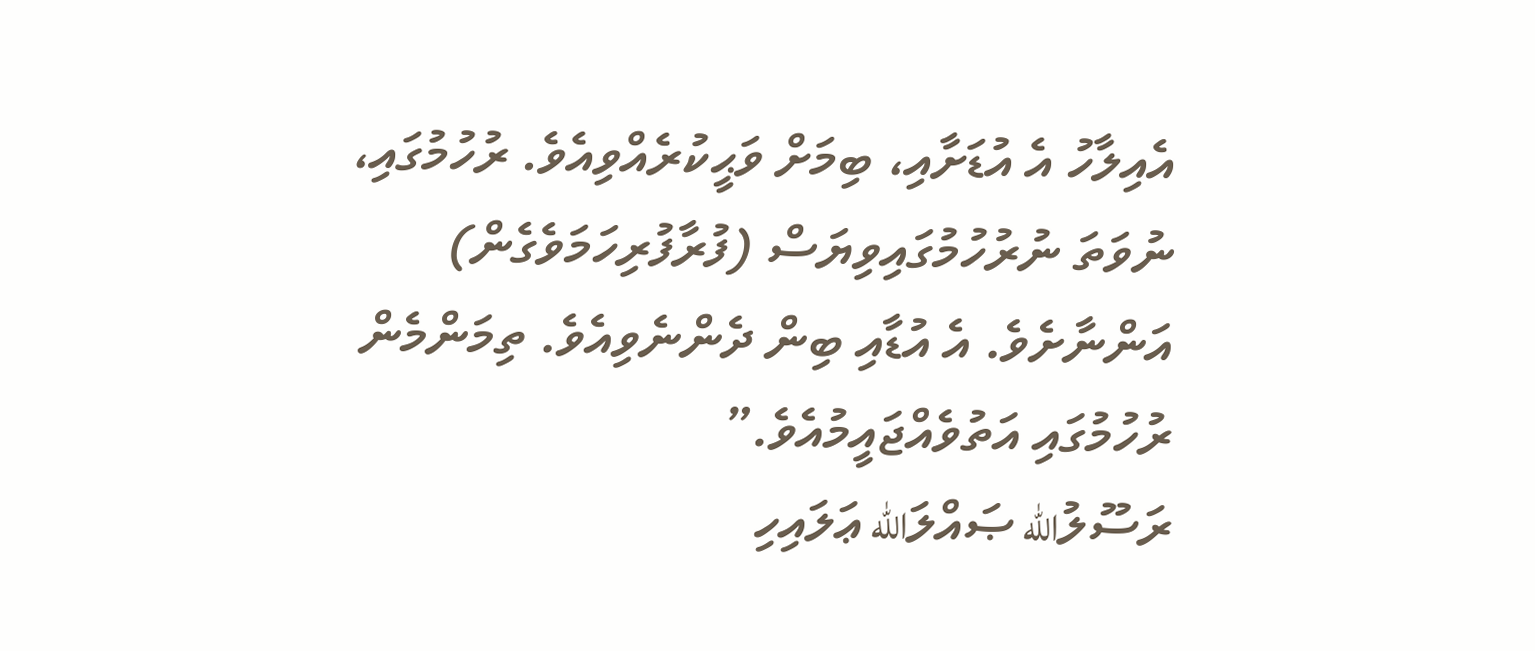އެއިލާހު އެ އުޑަށާއި، ބިމަށް ވަޙީކުރެއްވިއެވެ. ރުހުމުގައި، ނުވަތަ ނުރުހުމުގައިވިޔަސް (ފުރާފުރިހަމަވެގެން) އަންނާށެވެ. އެ އުޑާއި ބިން ދެންނެވިއެވެ. ތިމަންމެން ރުހުމުގައި އަތުވެއްޖައީމުއެވެ.”
ރަސޫލުالله ޞައްލަالله ޢަލައިހި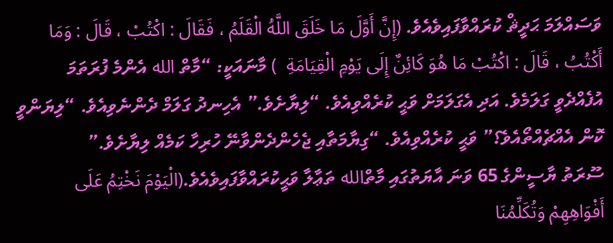ވަސައްލަމަ ޙަދީޘް ކުރައްވާފައިވެއެވެ. (إِنَّ أَوَّلَ مَا خَلَقَ اللَّهُ الْقَلَمُ ، فَقَالَ : اكْتُبْ ، قَالَ : وَمَا أَكْتُبُ ، قَالَ : اكْتُبْ مَا هُوَ كَائِنٌ إِلَى يَوْمِ الْقِيَامَةِ  ) މާނައަކީ: “މާތް الله އެންމެ ފުރަތަމަ އުފެއްދެވީ ގަލަމެވެ. އަދި އެގަލަމަށް ވަޙީ ކުރެއްވިއެވެ. “ލިޔާށެވެ.” އެހިނދު ގަލަމް ދެންނެވިއެވެ. “ލިޔަންވީ ކޮން އެއްޗެއްތޯއެވެ؟” ވަޙީ ކުރެއްވިއެވެ. “ގިޔާމަތާއި ޖެހެންދެންވާނޭ ހުރިހާ ކަމެއް ލިޔާށެވެ.”
ސޫރަތު ޔާސީންގެ 65 ވަނަ އާޔަތުގައި މާތްالله ތަޢާލާ ވަޙީކުރައްވާފައިވެއެވެ.(الْيَوْمَ نَخْتِمُ عَلَى أَفْوَاهِهِمْ وَتُكَلِّمُنَا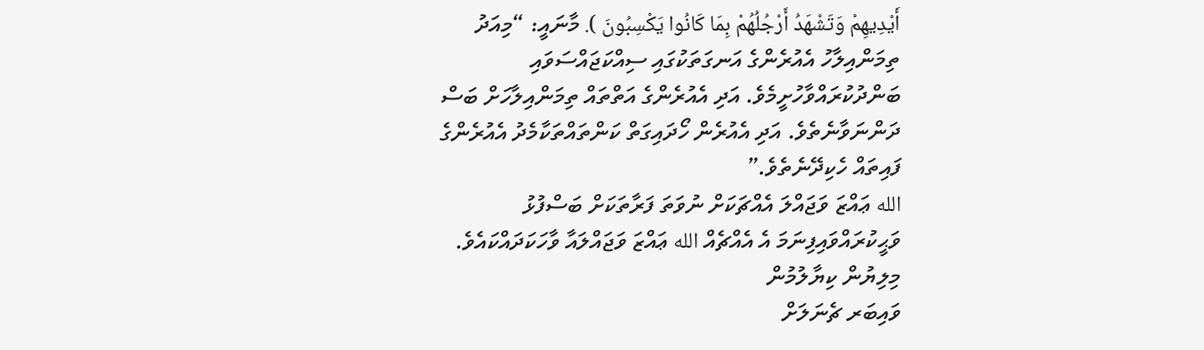أَيْدِيهِمْ وَتَشْهَدُ أَرْجُلُهُمْ بِمَا كَانُوا يَكْسِبُونَ ). މާނައީ: “މިއަދު ތިމަންއިލާހު އެއުރެންގެ އަނގަތަކުގައި ސިއްކަޖައްސަވައި ބަންދުކުރައްވާހުށީމެވެ. އަދި އެއުރެންގެ އަތްތައް ތިމަންއިލާހަށް ބަސް ދަންނަވާނެތެވެ. އަދި އެއުރެން ހޯދައިގަތް ކަންތައްތަކާމެދު އެއުރެންގެ ފައިތައް ހެކިދޭނެތެވެ.”
الله ޢައްޒަ ވަޖައްލަ އެއްޗަކަށް ނުވަތަ ފަރާތަކަށް ބަސްފުޅު ވަޙީކުރައްވައިފިނަމަ އެ އެއްޗެއް الله ޢައްޒަ ވަޖައްލައާ ވާހަކަދައްކައެވެ.
މިލިޔުން ކިޔާލުމުން
ވައިބަރ ޗެނަލަށް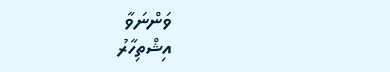ވަންނަވާ
އިޝްތިހާރު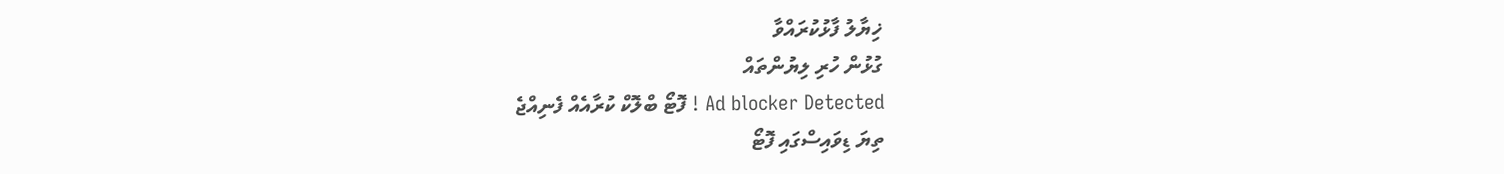ޚިޔާލު ފާޅުކުރައްވާ
ގުޅުން ހުރި ލިޔުންތައް
Ad blocker Detected ! ފޮޓޯ ބްލޮކް ކުރާއެއް ފެނިއްޖެ
ތިޔަ ޑިވައިސްގައި ފޮޓޯ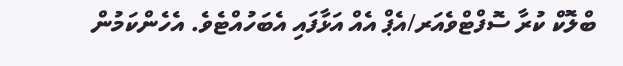ބްލޮކް ކުރާ ސޮފްޓްވެއަރ/އެޕް އެއް އަޅާފައި އެބަހުއްޓެވެ. އެހެންކަމުން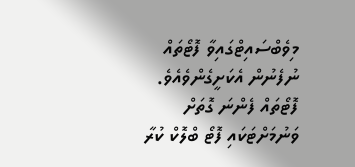މިވެބްސައިޓްގައިވާ ފޮޓޯތައް ނުފެނުން އެކަށީގެންވެއެވެ. ފޮޓޯތައް ފެންނަ ގޮތަށް ވަނުމަށްޓަކައި ފޮޓޯ ބްލޮކް ކުރާ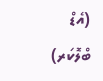(އެޑް ބްލޮކަރ)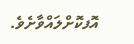އޮފކޮށްލައްވާށެވެ.